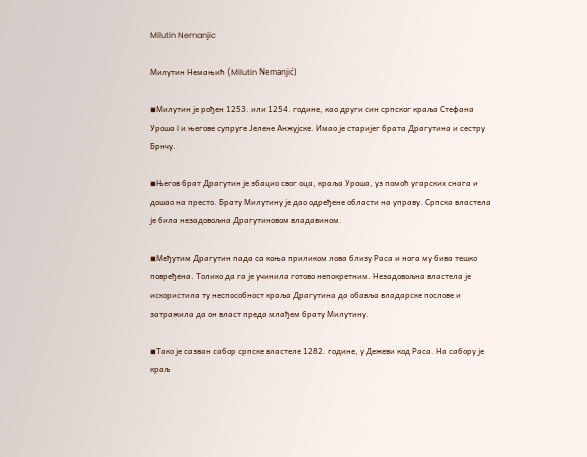Milutin Nemanjic

Милутин Немањић (Milutin Nemanjić)

◾Милутин је рођен 1253. или 1254. године, као други син српског краља Стефана Уроша I и његове супруге Јелене Анжујске. Имао је старијег брата Драгутина и сестру Брнчу.

◾Његов брат Драгутин је збацио свог оца, краља Уроша, уз помоћ угарских снага и дошао на престо. Брату Милутину је дао одређене области на управу. Српска властела је била незадовољна Драгутиновом владавином.

◾Међутим Драгутин пада са коња приликом лова близу Раса и нога му бива тешко повређена. Толико да га је учинила готово непокретним. Незадовољна властела је искористила ту неспособност краља Драгутина да обавља владарске послове и затражила да он власт преда млађем брату Милутину.

◾Тако је сазван сабор српске властеле 1282. године, у Дежеви код Раса. На сабору је краљ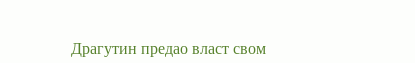Драгутин предао власт свом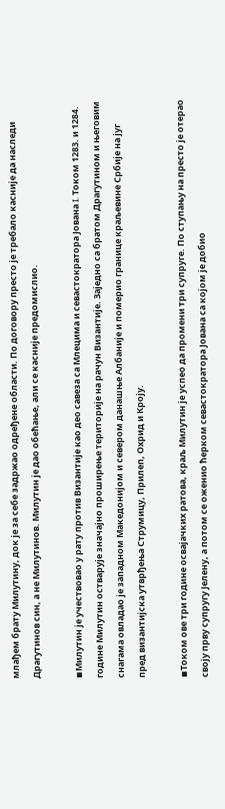млађем брату Милутину, док је за себе задржао одређене области. По договору престо је требало касније да наследи Драгутинов син, а не Милутинов. Милутин је дао обећање, али се касније предомислио.

◾Милутин је учествовао у рату против Византије као део савеза са Млецима и севастократора Јована I. Током 1283. и 1284. године Милутин остварује значајно проширење територије на рачун Византије. Заједно са братом Драгутином и његовим снагама овладао је западном Македонијом и севером данашње Албаније и померио границе краљевине Србије на југ пред византијска утврђења Струмицу, Прилеп, Охрид и Кроју.

◾Током ове три године освајачких ратова, краљ Милутин је успео да промени три супруге. По ступању на престо је отерао своју прву супругу Јелену, а потом се оженио ћерком севастократора Јована са којом је добио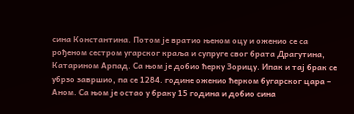сина Константина. Потом је вратио њеном оцу и оженио се са рођеном сестром угарског краља и супруге свог брата Драгутина, Катарином Арпад. Са њом је добио ћерку Зорицу. Ипак и тај брак се убрзо завршио, па се 1284. године оженио ћерком бугарског цара – Аном. Са њом је остао у браку 15 година и добио сина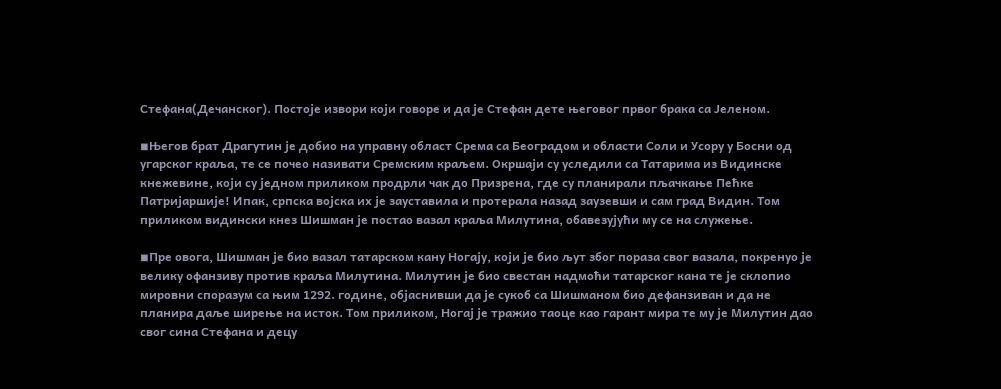Стефана(Дечанског). Постоје извори који говоре и да је Стефан дете његовог првог брака са Јеленом.

◾Његов брат Драгутин је добио на управну област Срема са Београдом и области Соли и Усору у Босни од угарског краља, те се почео називати Сремским краљем. Окршаји су уследили са Татарима из Видинске кнежевине, који су једном приликом продрли чак до Призрена, где су планирали пљачкање Пећке Патријаршије! Ипак, српска војска их је зауставила и протерала назад заузевши и сам град Видин. Том приликом видински кнез Шишман је постао вазал краља Милутина, обавезујући му се на служење.

◾Пре овога, Шишман је био вазал татарском кану Ногају, који је био љут због пораза свог вазала, покренуо је велику офанзиву против краља Милутина. Милутин је био свестан надмоћи татарског кана те је склопио мировни споразум са њим 1292. године, објаснивши да је сукоб са Шишманом био дефанзиван и да не планира даље ширење на исток. Том приликом, Ногај је тражио таоце као гарант мира те му је Милутин дао свог сина Стефана и децу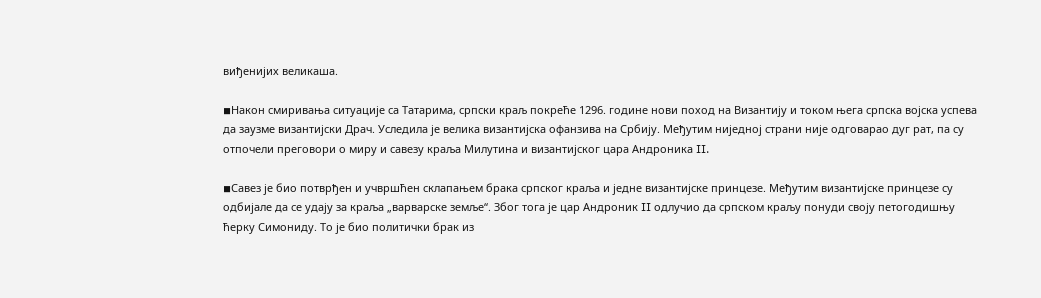виђенијих великаша.

◾Након смиривања ситуације са Татарима, српски краљ покреће 1296. године нови поход на Византију и током њега српска војска успева да заузме византијски Драч. Уследила је велика византијска офанзива на Србију. Међутим ниједној страни није одговарао дуг рат, па су отпочели преговори о миру и савезу краља Милутина и византијског цара Андроника II.

◾Савез је био потврђен и учвршћен склапањем брака српског краља и једне византијске принцезе. Међутим византијске принцезе су одбијале да се удају за краља „варварске земље“. Због тога је цар Андроник II одлучио да српском краљу понуди своју петогодишњу ћерку Симониду. То је био политички брак из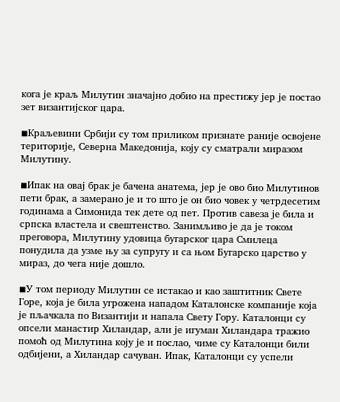кога је краљ Милутин значајно добио на престижу јер је постао зет византијског цара.

◾Краљевини Србији су том приликом признате раније освојене територије, Северна Македонија, коју су сматрали миразом Милутину.

◾Ипак на овај брак је бачена анатема, јер је ово био Милутинов пети брак, а замерано је и то што је он био човек у четрдесетим годинама а Симонида тек дете од пет. Против савеза је била и српска властела и свештенство. Занимљиво је да је током преговора, Милутину удовица бугарског цара Смилеца понудила да узме њу за супругу и са њом Бугарско царство у мираз, до чега није дошло.

◾У том периоду Милутин се истакао и као заштитник Свете Горе, која је била угрожена нападом Каталонске компаније која је пљачкала по Византији и напала Свету Гору. Каталонци су опсели манастир Хиландар, али је игуман Хиландара тражио помоћ од Милутина коју је и послао, чиме су Каталонци били одбијени, а Хиландар сачуван. Ипак, Каталонци су успели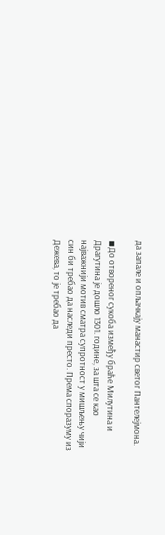да запале и опљачкају манастир светог Пантелејмона.

◾До отвореног сукоба између браће Милутина и Драгутина је дошло 1301. године, за шта се као најважнији мотив сматра супротност у мишљењу чији син би требао да наследи престо. Према споразуму из Дежева, то је требао да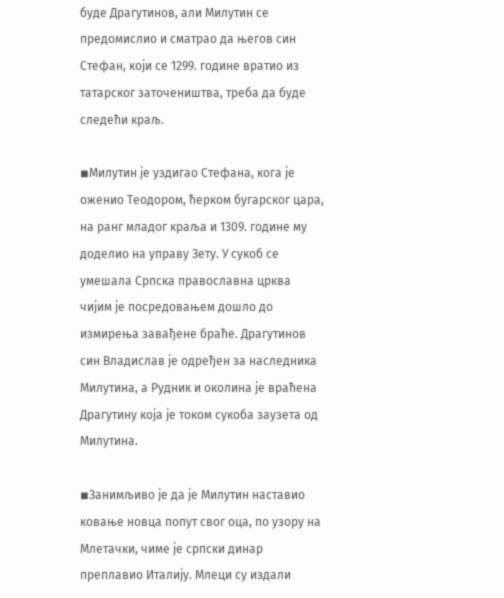буде Драгутинов, али Милутин се предомислио и сматрао да његов син Стефан, који се 1299. године вратио из татарског заточеништва, треба да буде следећи краљ.

◾Милутин је уздигао Стефана, кога је оженио Теодором, ћерком бугарског цара, на ранг младог краља и 1309. године му доделио на управу Зету. У сукоб се умешала Српска православна црква чијим је посредовањем дошло до измирења завађене браће. Драгутинов син Владислав је одређен за наследника Милутина, а Рудник и околина је враћена Драгутину која је током сукоба заузета од Милутина.

◾Занимљиво је да је Милутин наставио ковање новца попут свог оца, по узору на Млетачки, чиме је српски динар преплавио Италију. Млеци су издали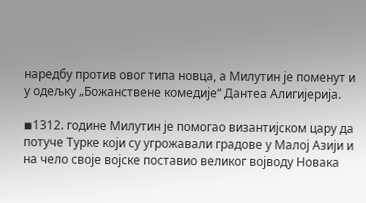наредбу против овог типа новца, а Милутин је поменут и у одељку „Божанствене комедије“ Дантеа Алигијерија.

◾1312. године Милутин је помогао византијском цару да потуче Турке који су угрожавали градове у Малој Азији и на чело своје војске поставио великог војводу Новака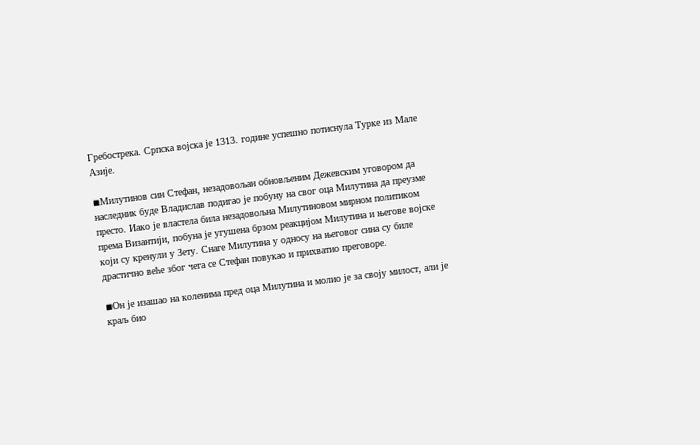Гребострека. Српска војска је 1313. године успешно потиснула Турке из Мале Азије.

◾Милутинов син Стефан, незадовољан обновљеним Дежевским уговором да наследник буде Владислав подигао је побуну на свог оца Милутина да преузме престо. Иако је властела била незадовољна Милутиновом мирном политиком према Византији, побуна је угушена брзом реакцијом Милутина и његове војске који су кренули у Зету. Снаге Милутина у односу на његовог сина су биле драстично веће због чега се Стефан повукао и прихватио преговоре.

◾Он је изашао на коленима пред оца Милутина и молио је за своју милост, али је краљ био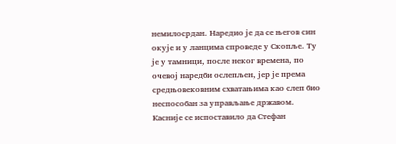немилосрдан. Наредио је да се његов син окује и у ланцима спроведе у Скопље. Ту је у тамници, после неког времена, по очевој наредби ослепљен, јер је према средњовековним схватањима као слеп био неспособан за управљање државом. Касније се испоставило да Стефан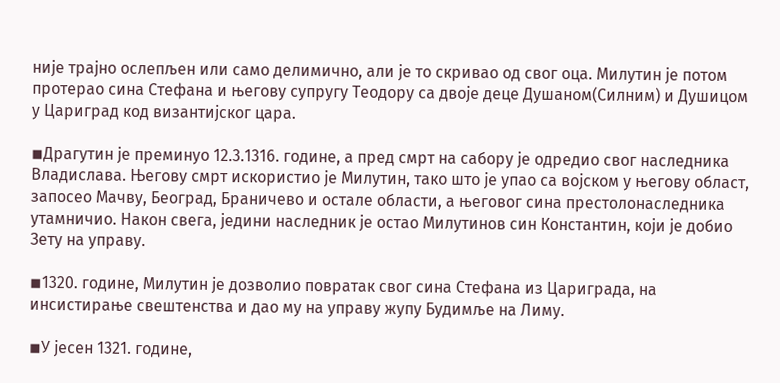није трајно ослепљен или само делимично, али је то скривао од свог оца. Милутин је потом протерао сина Стефана и његову супругу Теодору са двоје деце Душаном(Силним) и Душицом у Цариград код византијског цара.

◾Драгутин је преминуо 12.3.1316. године, а пред смрт на сабору је одредио свог наследника Владислава. Његову смрт искористио је Милутин, тако што је упао са војском у његову област, запосео Мачву, Београд, Браничево и остале области, а његовог сина престолонаследника утамничио. Након свега, једини наследник је остао Милутинов син Константин, који је добио Зету на управу.

◾1320. године, Милутин је дозволио повратак свог сина Стефана из Цариграда, на инсистирање свештенства и дао му на управу жупу Будимље на Лиму.

◾У јесен 1321. године,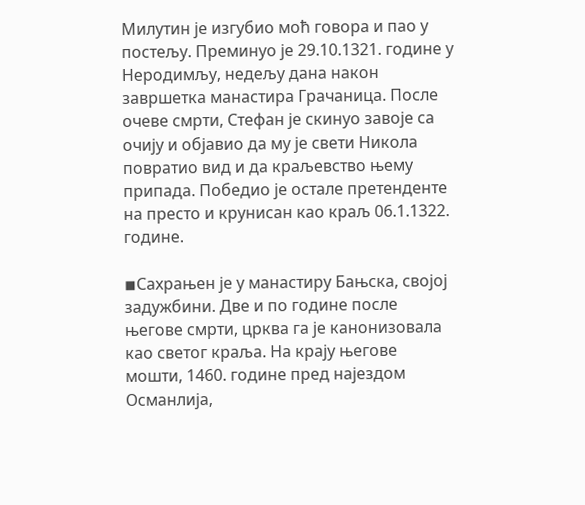Милутин је изгубио моћ говора и пао у постељу. Преминуо је 29.10.1321. године у Неродимљу, недељу дана након завршетка манастира Грачаница. После очеве смрти, Стефан је скинуо завоје са очију и објавио да му је свети Никола повратио вид и да краљевство њему припада. Победио је остале претенденте на престо и крунисан као краљ 06.1.1322. године.

◾Сахрањен је у манастиру Бањска, својој задужбини. Две и по године после његове смрти, црква га је канонизовала као светог краља. На крају његове мошти, 1460. године пред најездом Османлија,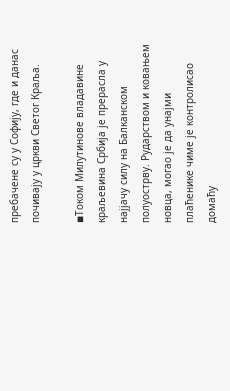пребачене су у Софију, где и данас почивају у цркви Светог Краља.

◾Током Милутинове владавине краљевина Србија је прерасла у најјачу силу на Балканском полуострву. Рударством и ковањем новца, могао је да унајми плаћенике чиме је контролисао домаћу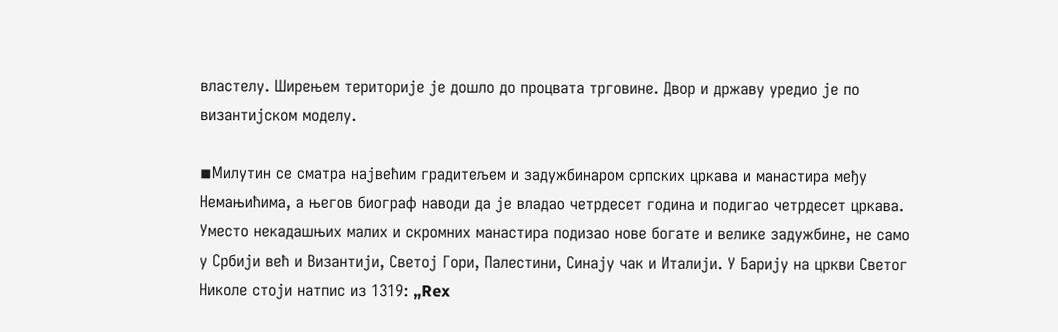властелу. Ширењем територије је дошло до процвата трговине. Двор и државу уредио је по византијском моделу.

◾Милутин се сматра највећим градитељем и задужбинаром српских цркава и манастира међу Немањићима, а његов биограф наводи да је владао четрдесет година и подигао четрдесет цркава. Уместо некадашњих малих и скромних манастира подизао нове богате и велике задужбине, не само у Србији већ и Византији, Светој Гори, Палестини, Синају чак и Италији. У Барију на цркви Светог Николе стоји натпис из 1319: „Rex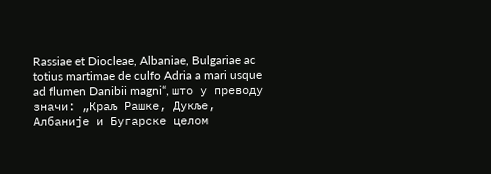Rassiae et Diocleae, Albaniae, Bulgariae ac totius martimae de culfo Adria a mari usque ad flumen Danibii magni“, што у преводу значи: „Краљ Рашке, Дукље, Албаније и Бугарске целом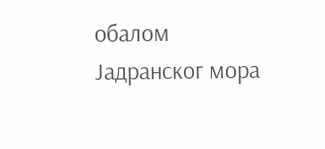обалом Јадранског мора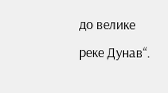до велике реке Дунав“.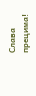Слава прецима!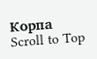Корпа
Scroll to Top